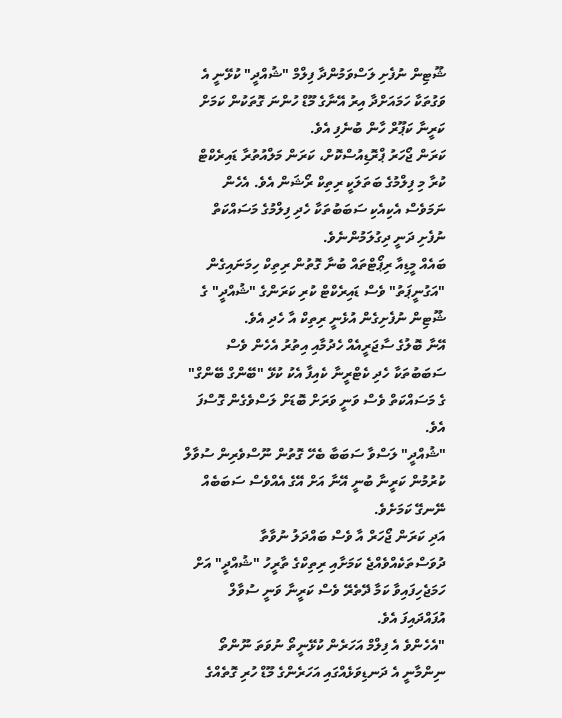ޝޫޓިން ނުފެށި ލަސްވަމުންދާ ފިލްމް "ޝުއްދީ" ކުޅޭނީ އެ ވަގުތަކާ ހަމައަށްދާ އިރު އޭނާގެ މޫޑް ހުންނަ ގޮތަކުން ކަމަށް ކަރީނާ ކަޕޫރް ހާން ބުނެފި އެވެ.
ކަރަން ޖޯހަރު ޕްރޮޑިއުސްކޮށް، ކަރަން މަލްއުތުރާ ޑައިރެކްޓް ކުރާ މި ފިލްމުގެ ބަތަލަކީ ރިތިކް ރޯޝަން އެވެ. އެހެން ނަމަވެސް އެކިއެކި ސަބަބުތަކާ ހެދި ފިލްމުގެ މަސައްކަތް ނުފެށި ދަނީ ދިގުލަމުންނެވެ.
ބައެއް މީޑިއާ ރިޕޯޓްތައް ބުނާ ގޮތުން ރިތިކް ހިމަނައިގެން "އަގުނީޕަތު" ވެސް ޑައިރެކްޓް ކުރި ކަރަންގެ "ޝުއްދީ" ގެ ޝޫޓިން ނުފެށިގެން އުޅެނީ ރިތިކް އާ ހެދި އެވެ.
އޭނާ ބޮލުގެ ސާޖަރީއެއް ހެދުމާއި އިތުރު އެހެން ވެސް ސަބަބުތަކާ ހެދި ކެޓްރީނާ ކެއިފާ އެކު ކުޅޭ "ބޭންގް ބޭންގް" ގެ މަސައްކަތް ވެސް ވަނީ ވަރަށް ބޮޑަށް ލަސްވެގެން ގޮސްފަ އެވެ.
"ޝުއްދީ" ލަސްވާ ސަބަބާ ބެހޭ ގޮތުން ނޫސްވެރިން ސުވާލް ކުރުމުން ކަރީނާ ބުނީ އޭނާ އަށް އޭގެ އެއްވެސް ސަބަބެއް ނޭނގޭ ކަމަށެވެ.
އަދި ކަރަން ޖޯހަރް އާ ވެސް ބައްދަލު ނުވާތާ ދުވަސްތަކެއްވެއްޖެ ކަމަށާއި ރިތިކްގެ ތާރީހު "ޝުއްދީ" އަށް ހަމަޖެހިފައިވާ ކަމާ ދޭތެރޭ ވެސް ކަރީނާ ވަނީ ސުވާލް އުފައްދައިފަ އެވެ.
"އެހެންވެ އެ ފިލްމް އަހަރެން ކުޅޭނީތޯ ނުވަތަ ނޫންތޯ ނިންމާނީ އެ ދަނޑިވަޅެއްގައި އަހަރެންގެ މޫޑް ހުރި ގޮތެއްގެ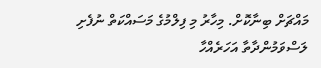މައްޗަށް ބިނާކޮށް. މިހާރު މި ފިލްމުގެ މަސައްކަތް ނުފެށި ލަސްވަމުންދާތާ އަހަރެއްހާ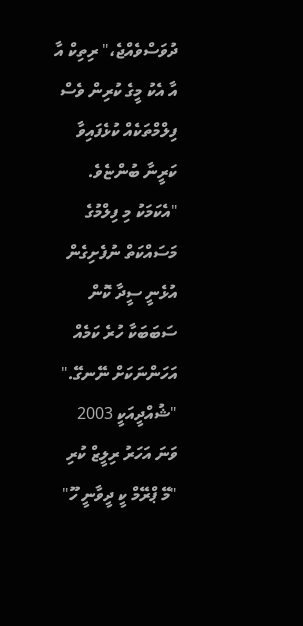ދުވަސްވެއްޖެ،" ރިތިކް އާ އާ އެކު މީގެ ކުރިން ވެސް ފިލްމްތަކެއް ކުޅެފައިވާ ކަރީނާ ބުންޏެވެ. "އެކަމަކު މި ފިލްމުގެ މަސައްކަތް ނުފެށިގެން އުޅެނީ ސީދާ ކޮން ސަބަބަކާ ހުރެ ކަމެއް އަހަންނަކަށް ނޭނގޭ."
"ޝުއްދީއަކީ 2003 ވަނަ އަހަރު ރިލީޒް ކުރި "މޭ ޕްރޭމް ކީ ދީވާނީ ހޫ"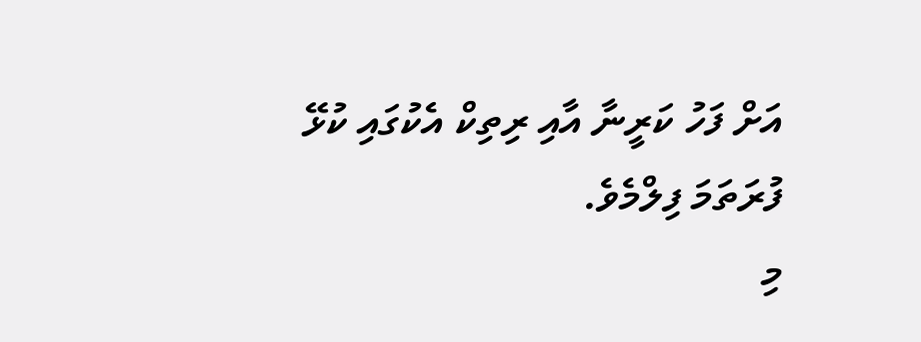އަށް ފަހު ކަރީނާ އާއި ރިތިކް އެކުގައި ކުޅޭ ފުރަތަމަ ފިލްމެވެ.
މި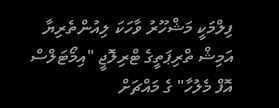ފިލްމަކީ މަޝްހޫރު ވާހަކަ ލިއުންތެރިޔާ އަމިޝް ތްރިޕަތީގެ ޓްރިލޮޖީ "އިމޯޓަލްސް އޮފް މެލުހާ" ގެ މައްޗަށް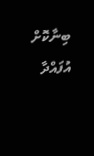ބިނާކޮށް އުފައްދާ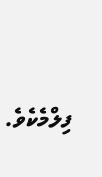ފިލްމެކެވެ.